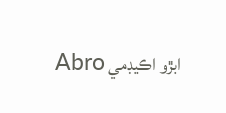ابڙو اڪيڊمي Abro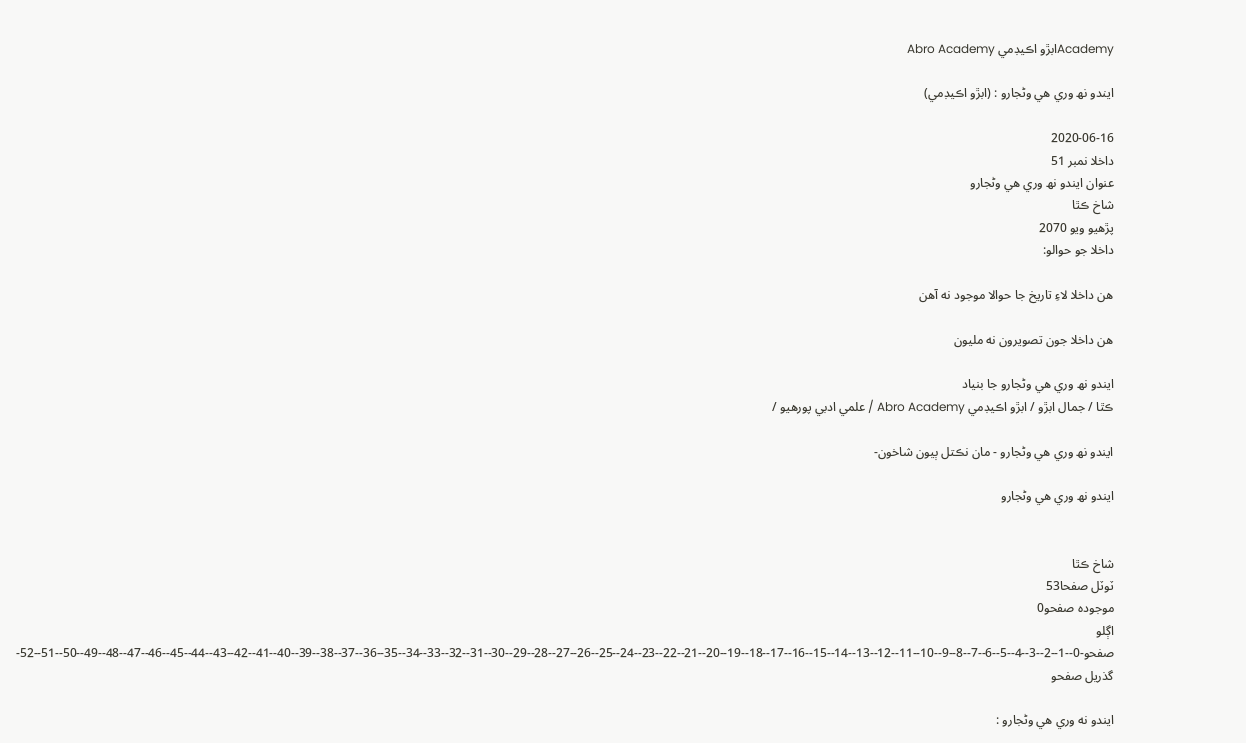Academyابڙو اڪيڊمي Abro Academy

ايندو نھ وري ھي وڻجارو : (ابڙو اڪيڊمي)

2020-06-16
داخلا نمبر 51
عنوان ايندو نھ وري ھي وڻجارو
شاخ ڪٿا
پڙهيو ويو 2070
داخلا جو حوالو:

هن داخلا لاءِ تاريخ جا حوالا موجود نه آهن

هن داخلا جون تصويرون نه مليون

ايندو نھ وري ھي وڻجارو جا بنياد
ڪٿا / جمال ابڙو / ابڙو اڪيڊمي Abro Academy / علمي ادبي پورهيو /

ايندو نھ وري ھي وڻجارو - مان نڪتل ٻيون شاخون-

ايندو نھ وري ھي وڻجارو


شاخ ڪٿا
ٽوٽل صفحا53
موجودہ صفحو0
اڳلو صفحو-0--1--2--3--4--5--6--7--8--9--10--11--12--13--14--15--16--17--18--19--20--21--22--23--24--25--26--27--28--29--30--31--32--33--34--35--36--37--38--39--40--41--42--43--44--45--46--47--48--49--50--51--52-گذريل صفحو

ايندو نه وري هي وڻجارو :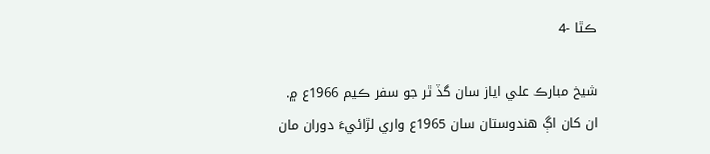ڪٿا -4

شيخ مبارڪ علي اياز سان گڏ ٿر جو سفر ڪيم 1966ع ۾. ان کان اڳ هندوستان سان 1965ع واري لڙائيءَ دوران مان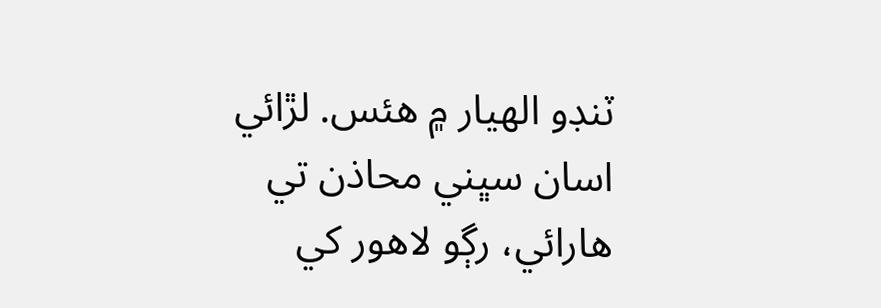ٽنڊو الهيار ۾ هئس. لڙائي اسان سڀني محاذن تي هارائي، رڳو لاهور کي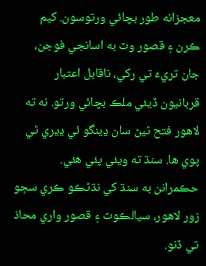معجزانه طور بچائي ورتوسون. کيم ڪرن ۽ قصور وٽ به اسانجي فوجن، جان تريءَ تي رکي، ناقابل اعتبار قربانيون ڏيئي ملڪ بچائي ورتو. نه ته لاهور فتح ٿيڻ سان ڍينگو ئي ڍيري ٿي پوي ها. سنڌ ته ويئي پئي هئي. حڪمرانن به سنڌ کي نڌڻڪو ڪري سڄو زور لاهور، سيالڪوٽ ۽ قصور واري محاذ تي ڏنو.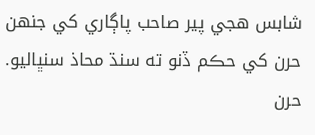شابس هجي پير صاحب پاڳاري کي جنهن حرن کي حڪم ڏنو ته سنڌ محاذ سنڀاليو. حرن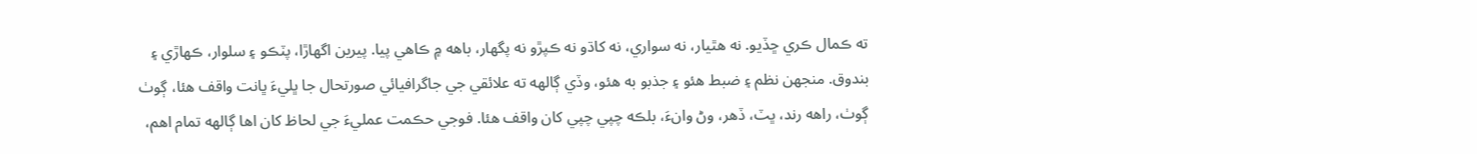ته ڪمال ڪري ڇڏيو. نه هٿيار، نه سواري، نه کاڌو نه ڪپڙو نه پگهار، باهه ۾ ڪاهي پيا. پيرين اگهاڙا، پٽڪو ۽ سلوار، ڪهاڙي ۽ بندوق. منجهن نظم ۽ ضبط هئو ۽ جذبو به هئو، وڏي ڳالهه ته علائقي جي جاگرافيائي صورتحال جا ڀليءَ ڀانت واقف هئا، ڳوٺ ڳوٺ، راهه رند، ڀٽ، ڏهر، وڻ وانءَ، بلڪه چپي چپي کان واقف هئا. فوجي حڪمت عمليءَ جي لحاظ کان اها ڳالهه تمام اهم،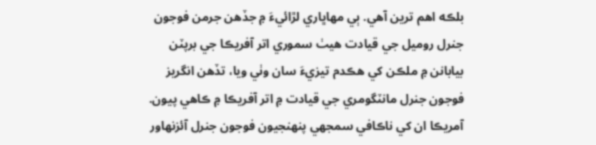بلڪه اهم ترين آهي. ٻي مهاڀاري لڙائيءَ ۾ جڏهن جرمن فوجون جنرل روميل جي قيادت هيٺ سموري اتر آفريڪا جي برپٽن بيابانن ۾ ملڪن کي هڪدم تيزيءَ سان وٺي ويا، تڏهن انگريز فوجون جنرل مانٽگومري جي قيادت ۾ اتر آفريڪا ۾ ڪاهي پيون.
آمريڪا ان کي ناڪافي سمجهي پنهنجيون فوجون جنرل آئزنهاور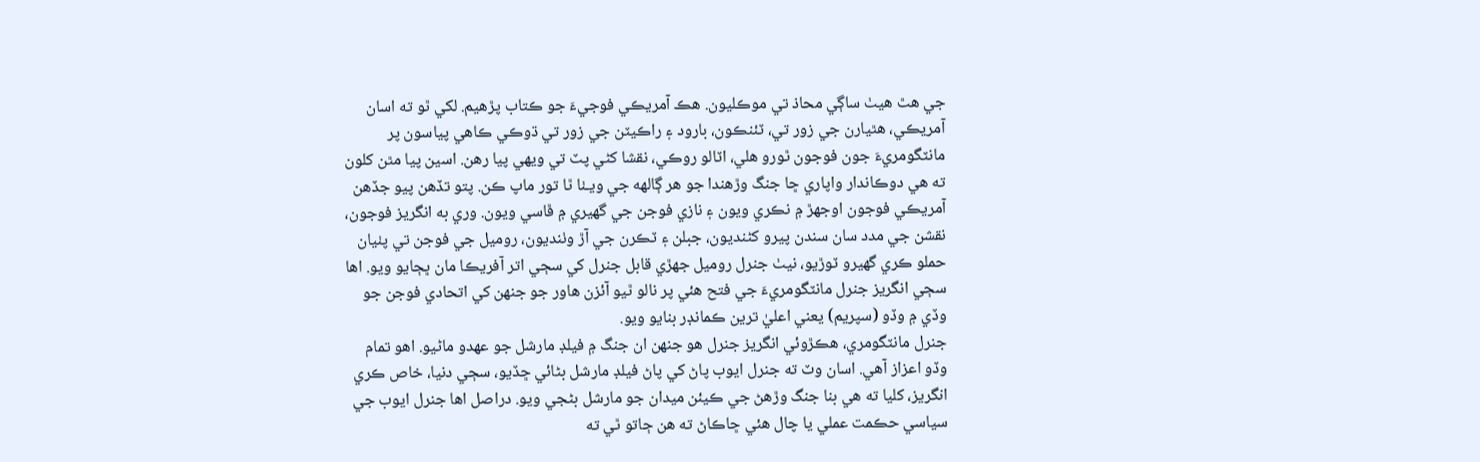جي هٿ هيٺ ساڳي محاذ تي موڪليون. هڪ آمريڪي فوجيءَ جو ڪتاب پڙهيم. لکي ٿو ته اسان آمريڪي، هٿيارن جي زور تي، ٽئنڪون، بارود ۽ راڪيٽن جي زور تي ڌوڪي ڪاهي پياسون پر مانٽگومريءَ جون فوجون ٿورو هلي، اٽالو روڪي، نقشا کڻي پٽ تي ويهي پيا رهن. اسين پيا مٿن کلون ته هي دوڪاندار واپاري ڇا جنگ وڙهندا جو هر ڳالهه جي ويـٺا ٿا تور ماپ ڪن. پتو تڏهن پيو جڏهن آمريڪي فوجون اوجهڙ ۾ نڪري ويون ۽ نازي فوجن جي گهيري ۾ ڦاسي ويون. وري به انگريز فوجون، نقشن جي مدد سان سندن پيرو کڻنديون، جبلن ۽ ٽڪرن جي آڙ وٺنديون، روميل جي فوجن تي پٺيان حملو ڪري گهيرو ٽوڙيو، نيٺ جنرل روميل جهڙي قابل جنرل کي سڄي اتر آفريڪا مان ڀڄايو ويو. اها سڄي انگريز جنرل مانٽگومريءَ جي فتح هئي پر نالو ٿيو آئزن هاور جو جنهن کي اتحادي فوجن جو وڏي ۾ وڏو (سپريم) يعني اعليٰ ترين ڪمانڊر بنايو ويو.
جنرل مانٽگومري، هڪڙوئي انگريز جنرل هو جنهن ان جنگ ۾ فيلڊ مارشل جو عهدو ماڻيو. اهو تمام وڏو اعزاز آهي. اسان وٽ ته جنرل ايوب پاڻ کي پاڻ فيلڊ مارشل بڻائي ڇڏيو، سڄي دنيا، خاص ڪري انگريز، کليا ته هي بنا جنگ وڙهڻ جي ڪيئن ميدان جو مارشل بڻجي ويو. دراصل اها جنرل ايوب جي سياسي حڪمت عملي يا چال هئي ڇاڪاڻ ته هن ڄاتو ٿي ته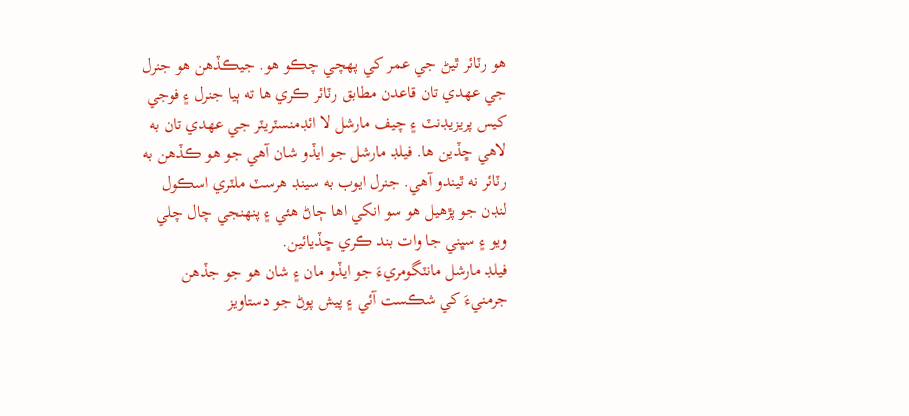هو رٽائر ٿيڻ جي عمر کي پهچي چڪو هو. جيڪڏهن هو جنرل جي عهدي تان قاعدن مطابق رٽائر ڪري ها ته ٻيا جنرل ۽ فوجي کيس پريزيڊنٽ ۽ چيف مارشل لا ائڊمنسٽريٽر جي عهدي تان به لاهي ڇڏين ها. فيلڊ مارشل جو ايڏو شان آهي جو هو ڪڏهن به رٽائر نه ٿيندو آهي. جنرل ايوب به سينڊ هرسٽ ملٽري اسڪول لنڊن جو پڙهيل هو سو انکي اها ڄاڻ هئي ۽ پنهنجي چال چلي ويو ۽ سڀني جا وات بند ڪري ڇڏيائين.
فيلڊ مارشل مانٽگومريءَ جو ايڏو مان ۽ شان هو جو جڏهن جرمنيءَ کي شڪست آئي ۽ پيش پوڻ جو دستاويز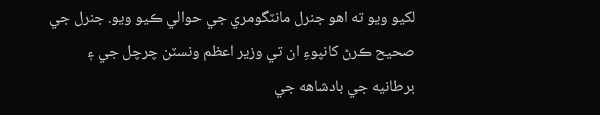لکيو ويو ته اهو جنرل مانٽگومري جي حوالي ڪيو ويو. جنرل جي صحيح ڪرڻ کانپوءِ ان تي وزير اعظم ونسٽن چرچل جي ۽ برطانيه جي بادشاهه جي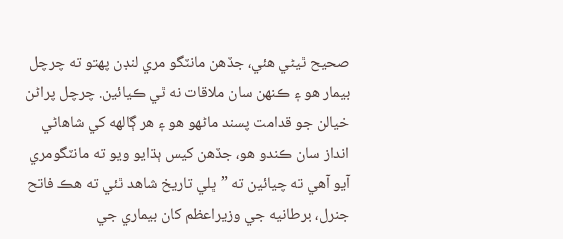صحيح ٿيڻي هئي، جڏهن مانٽگو مري لنڊن پهتو ته چرچل بيمار هو ۽ ڪنهن سان ملاقات نه ٿي ڪيائين. چرچل پراڻن خيالن جو قدامت پسند ماڻهو هو ۽ هر ڳالهه کي شاهاڻي انداز سان ڪندو هو، جڏهن کيس ٻڌايو ويو ته مانٽگومري آيو آهي ته چيائين ته ”ڀلي تاريخ شاهد ٿئي ته هڪ فاتح جنرل، برطانيه جي وزيراعظم کان بيماري جي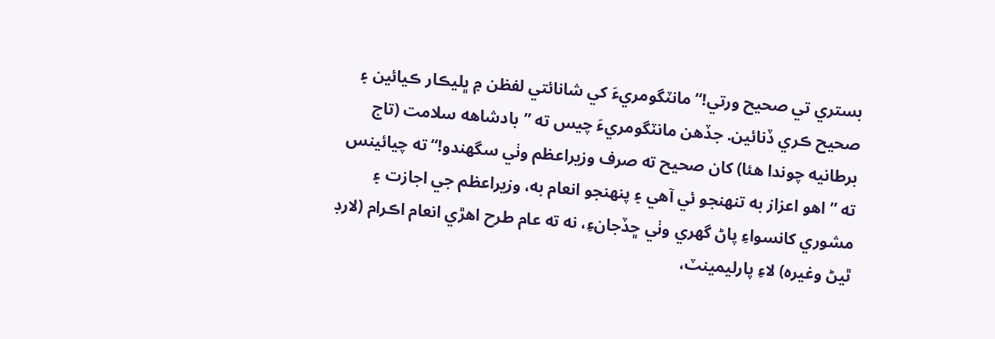بستري تي صحيح ورتي!“ مانٽگومريءَ کي شانائتي لفظن ۾ ڀليڪار ڪيائين ۽ صحيح ڪري ڏنائين. جڏهن مانٽگومريءَ چيس ته ”بادشاهه سلامت (تاج برطانيه چوندا هئا) کان صحيح ته صرف وزيراعظم وٺي سگهندو!“ ته چيائينس ته ”اهو اعزاز به تنهنجو ئي آهي ۽ پنهنجو انعام به، وزيراعظم جي اجازت ۽ مشوري کانسواءِ پاڻ گهري وٺي ڇڏجانءِ، نه ته عام طرح اهڙي انعام اڪرام (لارڊ ٿيڻ وغيره) لاءِ پارليمينٽ،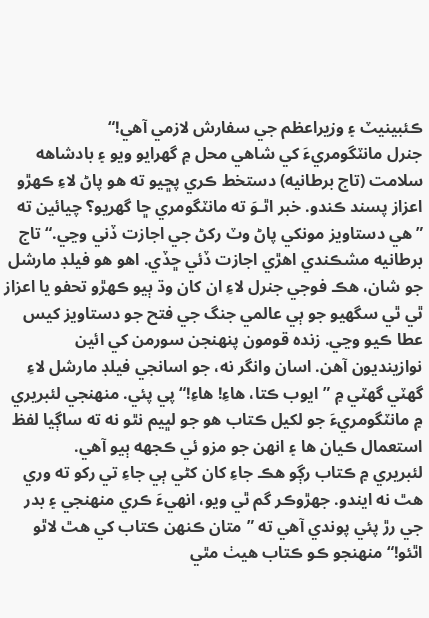ڪئبينيٽ ۽ وزيراعظم جي سفارش لازمي آهي!“
جنرل مانٽگومريءَ کي شاهي محل ۾ گهرايو ويو ۽ بادشاهه سلامت (تاج برطانيه) دستخط ڪري پڇيو ته هو پاڻ لاءِ ڪهڙو اعزاز پسند ڪندو. خبر اٿـوَ ته مانٽگومري ڇا گهريو؟ چيائين ته ”هي دستاويز مونکي پاڻ وٽ رکڻ جي اجازت ڏني وڃي.“ تاج برطانيه مشڪندي اهڙي اجازت ڏئي ڇڏي. اهو هو فيلڊ مارشل جو شان، هڪ فوجي جنرل لاءِ ان کان وڌ ٻيو ڪهڙو تحفو يا اعزاز ٿي ٿي سگهيو جو ٻي عالمي جنگ جي فتح جو دستاويز کيس عطا ڪيو وڃي. زنده قومون پنهنجن سورمن کي ائين نوازينديون آهن. اسان وانگر نه، جو اسانجي فيلڊ مارشل لاءِ گهٽي گهٽي ۾ ”ايوب ڪتا، هاءِ! هاءِ!“ پي پئي. منهنجي لئبريري ۾ مانٽگومريءَ جو لکيل ڪتاب هو جو لڀيم نٿو نه ته ساڳيا لفظ استعمال ڪيان ها ۽ انهن جو مزو ئي ڪجهه ٻيو آهي.
لئبريري ۾ ڪتاب رڳو هڪ جاءِ کان کڻي ٻي جاءِ تي رکو ته وري هٿ نه ايندو. جهڙوڪر گم ٿي ويو، انهيءَ ڪري منهنجي ۽ بدر جي رڙ پئي پوندي آهي ته ”متان ڪنهن ڪتاب کي هٿ لاٿو اٿئو!“ منهنجو ڪو ڪتاب هيٺ مٿي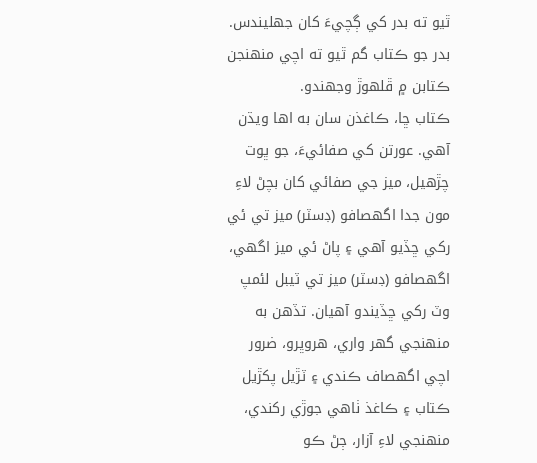ٿيو ته بدر کي ڳچيءَ کان جهليندس. بدر جو ڪتاب گم ٿيو ته اچي منهنجن ڪتابن ۾ ڦلهوڙ وجهندو.
ڪتاب ڇا، ڪاغذن سان به اها ويڌن آهي. عورتن کي صفائيءَ، جو ڀوت چڙهيل، ميز جي صفائي کان بچڻ لاءِ مون جدا اگهصافو (ڊسٽر) ميز تي ئي رکي ڇڏيو آهي ۽ پاڻ ئي ميز اگهي، اگهصافو (ڊسٽر) ميز تي ٽيبل لئمپ وٽ رکي ڇڏيندو آهيان. تڏهن به منهنجي گهر واري، هروڀرو، ضرور اچي اگهصاف ڪندي ۽ ٽڙيل پکڙيل ڪتاب ۽ ڪاغذ ٺاهي جوڙي رکندي، منهنجي لاءِ آزار، ڄڻ ڪو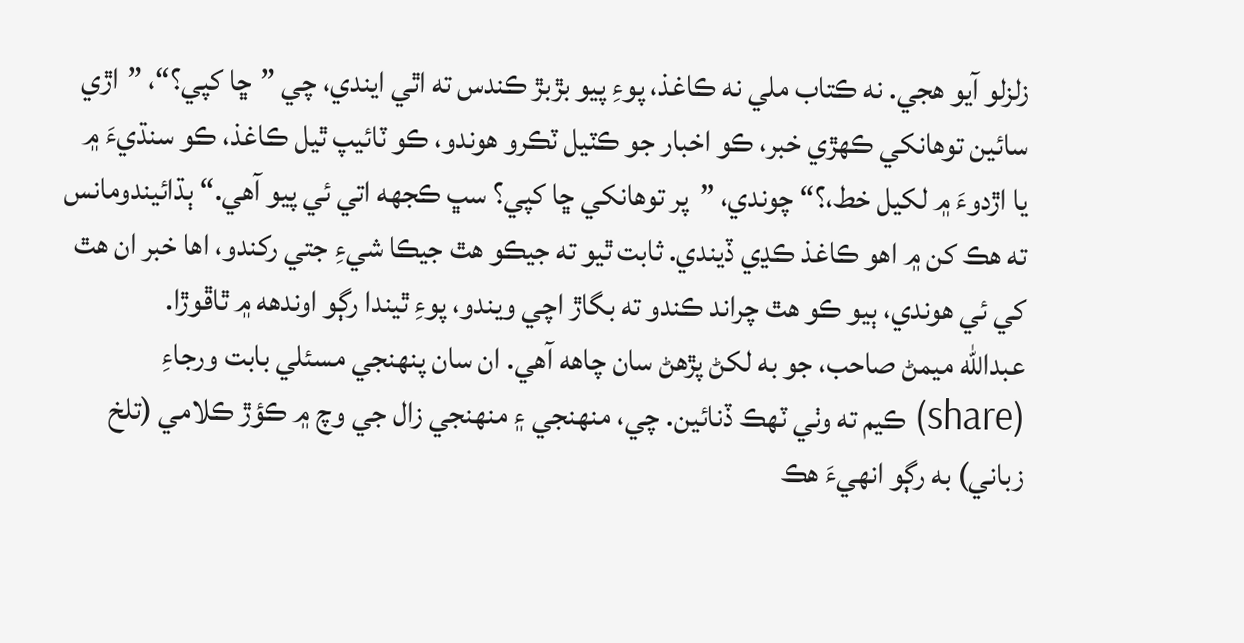زلزلو آيو هجي. نه ڪتاب ملي نه ڪاغذ، پوءِ پيو بڙبڙ ڪندس ته اٿي ايندي، چي ”ڇا کپي؟“، ”اڙي سائين توهانکي ڪهڙي خبر، ڪو اخبار جو ڪٽيل ٽڪرو هوندو، ڪو ٽائيپ ٿيل ڪاغذ، ڪو سنڌيءَ ۾ يا اڙدوءَ ۾ لکيل خط،؟“ چوندي، ”پر توهانکي ڇا کپي؟ سڀ ڪجهه اتي ئي پيو آهي.“ ٻڌائيندومانس ته هڪ کن ۾ اهو ڪاغذ ڪڍي ڏيندي. ثابت ٿيو ته جيڪو هٿ جيڪا شيءِ جتي رکندو، اها خبر ان هٿ کي ئي هوندي، ٻيو ڪو هٿ چراند ڪندو ته بگاڙ اچي ويندو، پوءِ ٿيندا رڳو اوندهه ۾ ٿاڦوڙا.
عبدالله ميمڻ صاحب، جو به لکڻ پڙهڻ سان چاهه آهي. ان سان پنهنجي مسئلي بابت ورجاءِ (share) ڪيم ته وٺي ٽهڪ ڏنائين. چي، منهنجي ۽ منهنجي زال جي وچ ۾ ڪؤڙ ڪلامي (تلخ زباني) به رڳو انهيءَ هڪ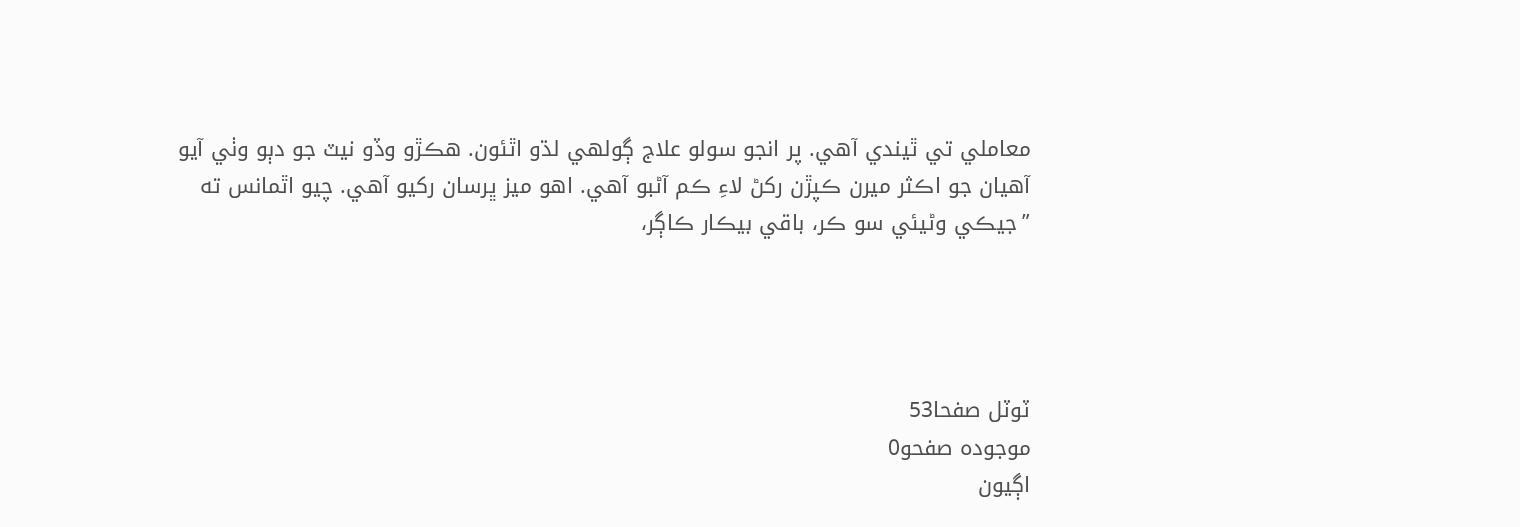معاملي تي ٿيندي آهي. پر انجو سولو علاج ڳولهي لڌو اٿئون. هڪڙو وڏو نيٽ جو دٻو وٺي آيو آهيان جو اڪثر ميرن ڪپڙن رکڻ لاءِ ڪم آڻبو آهي. اهو ميز ڀرسان رکيو آهي. چيو اٿمانس ته ”جيڪي وڻيئي سو ڪر، باقي بيڪار ڪاڳر،




ٽوٽل صفحا53
موجودہ صفحو0
اڳيون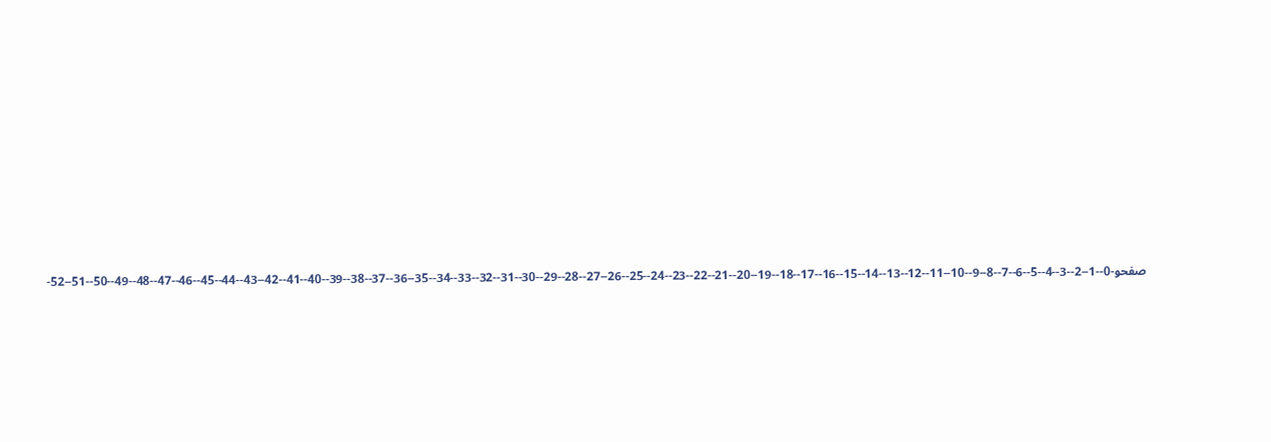صفحو-0--1--2--3--4--5--6--7--8--9--10--11--12--13--14--15--16--17--18--19--20--21--22--23--24--25--26--27--28--29--30--31--32--33--34--35--36--37--38--39--40--41--42--43--44--45--46--47--48--49--50--51--52-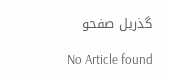گذريل صفحو

No Article found